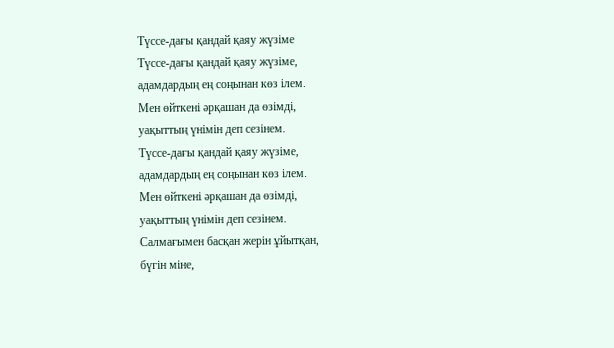Түссе-дағы қандай қаяу жүзiме
Түссе-дағы қандай қаяу жүзiме,
адамдардың ең соңынан көз iлем.
Мен өйткенi әрқашан да өзiмдi,
уақыттың үнiмiн деп сезiнем.
Түссе-дағы қандай қаяу жүзiме,
адамдардың ең соңынан көз iлем.
Мен өйткенi әрқашан да өзiмдi,
уақыттың үнiмiн деп сезiнем.
Салмағымен басқан жерiн ұйытқан,
бүгiн мiне,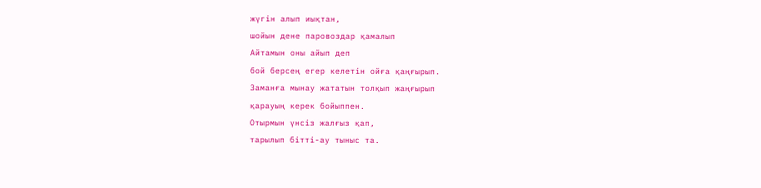жүгiн алып иықтан,
шойын дене паровоздар қамалып
Айтамын оны айып деп
бой берсең егер келетiн ойға қаңғырып.
Заманға мынау жататын толқып жаңғырып
қарауың керек бойыппен.
Отырмын үнсiз жалғыз қап,
тарылып бiттi-ау тыныс та.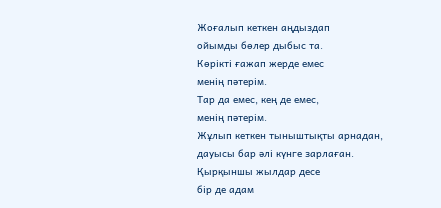Жоғалып кеткен аңдыздап
ойымды бөлер дыбыс та.
Көрiктi ғажап жерде емес
менiң пәтерiм.
Тар да емес, кең де емес,
менiң пәтерiм.
Жұлып кеткен тыныштықты арнадан,
дауысы бар әлi күнге зарлаған.
Қырқыншы жылдар десе
бiр де адам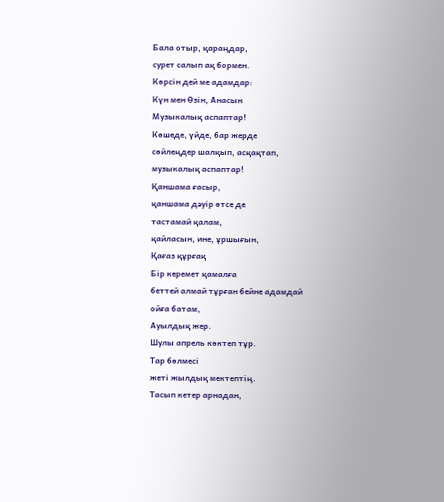Бала отыр, қараңдар,
сурет салып ақ бормен.
Көрсiн дей ме адамдар:
Күн мен Өзiн, Анасын
Музыкалық аспаптар!
Көшеде, үйде, бар жерде
сөйлеңдер шалқып, асқақтап,
музыкалық аспаптар!
Қаншама ғасыр,
қаншама дәуiр өтсе де
тастамай қалам,
қайласын, ине, ұршығын,
Қағаз құрғақ
Бiр керемет қамалға
беттей алмай тұрған бейне адамдай
ойға батам,
Ауылдық жер.
Шулы апрель көктеп тұр.
Тар бөлмесi
жетi жылдық мектептiң.
Тасып кетер арнадан,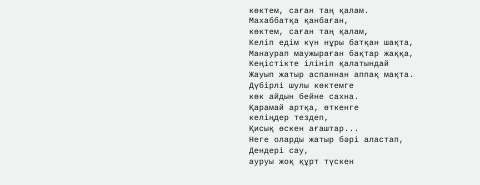көктем, саған таң қалам.
Махаббатқа қанбаған,
көктем, саған таң қалам,
Келiп едiм күн нұры батқан шақта,
Манаурап маужыраған бақтар жаққа,
Кеңiстiкте iлiнiп қалатындай
Жауып жатыр аспаннан аппақ мақта.
Дүбiрлi шулы көктемге
көк айдын бейне сахна.
Қарамай артқа, өткенге
келiңдер тездеп,
Қисық өскен ағаштар...
Неге оларды жатыр бәрi аластап,
Дендерi сау,
ауруы жоқ құрт түскен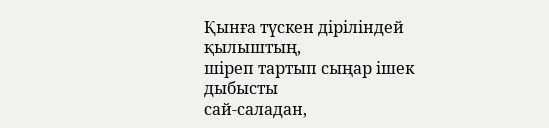Қынға түскен дiрiлiндей қылыштың,
шiреп тартып сыңар iшек дыбысты
сай-саладан,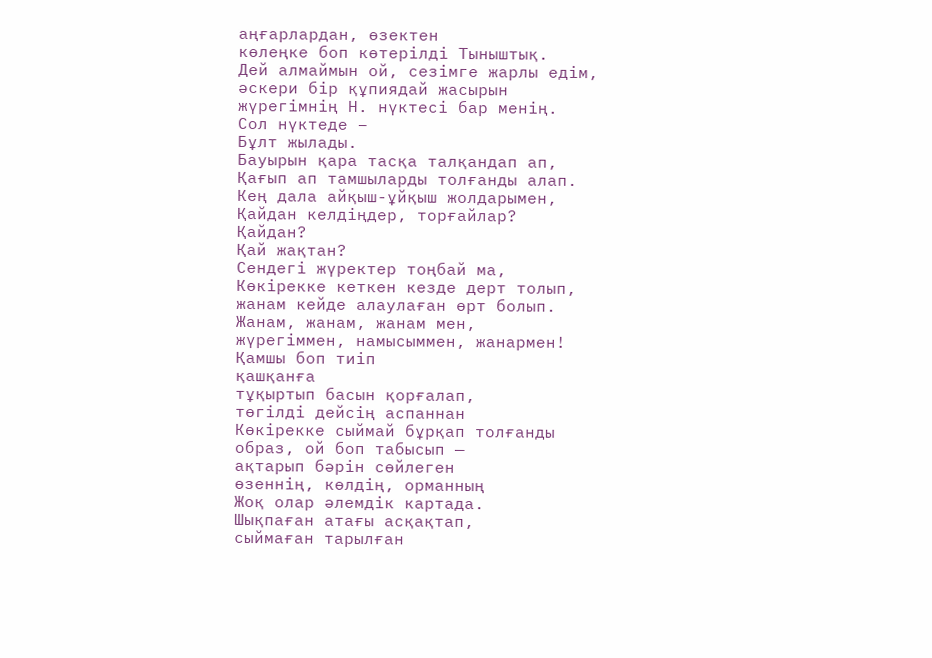аңғарлардан, өзектен
көлеңке боп көтерiлдi Тыныштық.
Дей алмаймын ой, сезiмге жарлы едiм,
әскери бiр құпиядай жасырын
жүрегiмнiң Н. нүктесi бар менiң.
Сол нүктеде –
Бұлт жылады.
Бауырын қара тасқа талқандап ап,
Қағып ап тамшыларды толғанды алап.
Кең дала айқыш-ұйқыш жолдарымен,
Қайдан келдiңдер, торғайлар?
Қайдан?
Қай жақтан?
Сендегi жүректер тоңбай ма,
Көкiрекке кеткен кезде дерт толып,
жанам кейде алаулаған өрт болып.
Жанам, жанам, жанам мен,
жүрегiммен, намысыммен, жанармен!
Қамшы боп тиiп
қашқанға
тұқыртып басын қорғалап,
төгiлдi дейсiң аспаннан
Көкiрекке сыймай бұрқап толғанды
образ, ой боп табысып —
ақтарып бәрiн сөйлеген
өзеннiң, көлдiң, орманның
Жоқ олар әлемдiк картада.
Шықпаған атағы асқақтап,
сыймаған тарылған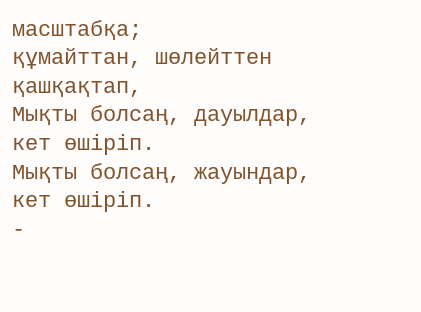масштабқа;
құмайттан, шөлейттен қашқақтап,
Мықты болсаң, дауылдар,
кет өшiрiп.
Мықты болсаң, жауындар,
кет өшiрiп.
-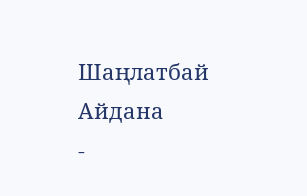Шаңлатбай Айдана
-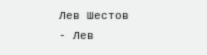Лев Шестов
- Лев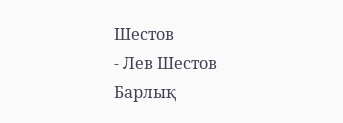Шестов
- Лев Шестов
Барлық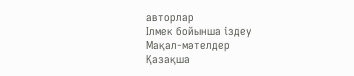авторлар
Ілмек бойынша іздеу
Мақал-мәтелдер
Қазақша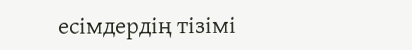есімдердің тізімі